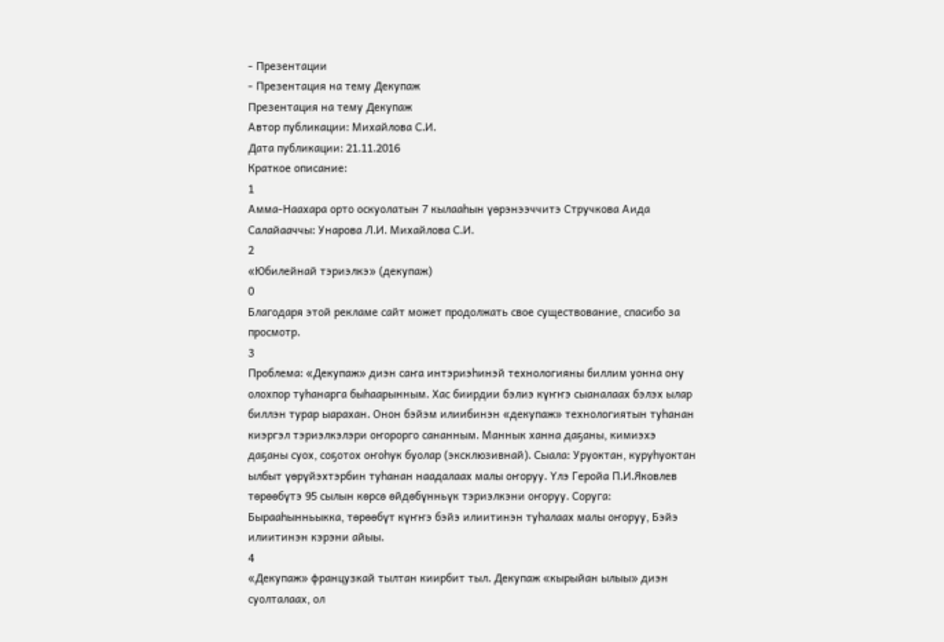- Презентации
- Презентация на тему Декупаж
Презентация на тему Декупаж
Автор публикации: Михайлова С.И.
Дата публикации: 21.11.2016
Краткое описание:
1
Амма-Наахара орто оскуолатын 7 кылааһын үөрэнээччитэ Стручкова Аида Салайааччы: Унарова Л.И. Михайлова С.И.
2
«Юбилейнай тэриэлкэ» (декупаж)
0
Благодаря этой рекламе сайт может продолжать свое существование, спасибо за просмотр.
3
Проблема: «Декупаж» диэн саҥа интэриэһинэй технологияны биллим уонна ону олохпор туһанарга быһаарынным. Хас биирдии бэлиэ күҥҥэ сыаналаах бэлэх ылар биллэн турар ыарахан. Онон бэйэм илиибинэн «декупаж» технологиятын туһанан киэргэл тэриэлкэлэри оҥорорго сананным. Маннык ханна даҕаны, кимиэхэ даҕаны суох, соҕотох оҥоһук буолар (эксклюзивнай). Сыала: Уруоктан, куруһуоктан ылбыт үөрүйэхтэрбин туһанан наадалаах малы оҥоруу. Үлэ Геройа П.И.Яковлев төрөөбүтэ 95 сылын көрсө өйдөбүнньүк тэриэлкэни оҥоруу. Соруга: Бырааһынньыкка, төрөөбүт күҥҥэ бэйэ илиитинэн туһалаах малы оҥоруу, Бэйэ илиитинэн кэрэни айыы.
4
«Декупаж» французкай тылтан киирбит тыл. Декупаж «кырыйан ылыы» диэн суолталаах, ол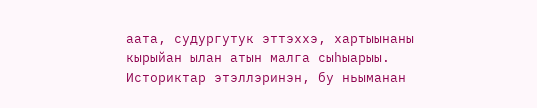аата, судургутук эттэххэ, хартыынаны кырыйан ылан атын малга сыһыарыы. Историктар этэллэринэн, бу ньыманан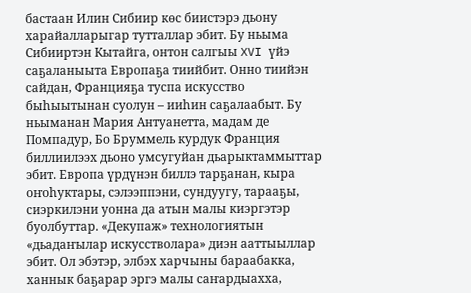бастаан Илин Сибиир көс биистэрэ дьону харайалларыгар тутталлар эбит. Бу ньыма Сибииртэн Кытайга, онтон салгыы XVI үйэ саҕаланыыта Европаҕа тиийбит. Онно тиийэн сайдан, Францияҕа туспа искусство быһыытынан суолун – ииһин саҕалаабыт. Бу ньыманан Мария Антуанетта, мадам де Помпадур, Бо Бруммель курдук Франция биллиилээх дьоно умсугуйан дьарыктаммыттар эбит. Европа үрдүнэн биллэ тарҕанан, кыра оҥоһуктары, сэлээппэни, сундуугу, тарааҕы, сиэркилэни уонна да атын малы киэргэтэр буолбуттар. «Декупаж» технологиятын «дьадаҥылар искусстволара» диэн ааттыыллар эбит. Ол эбэтэр, элбэх харчыны бараабакка, ханнык баҕарар эргэ малы саҥардыахха,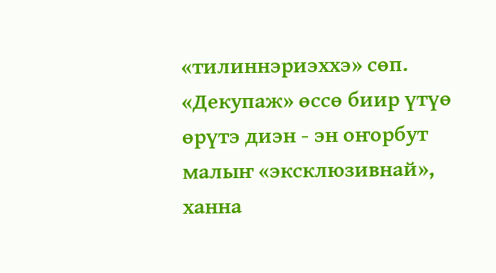«тилиннэриэххэ» сөп. «Декупаж» өссө биир үтүө өрүтэ диэн - эн оҥорбут малыҥ «эксклюзивнай», ханна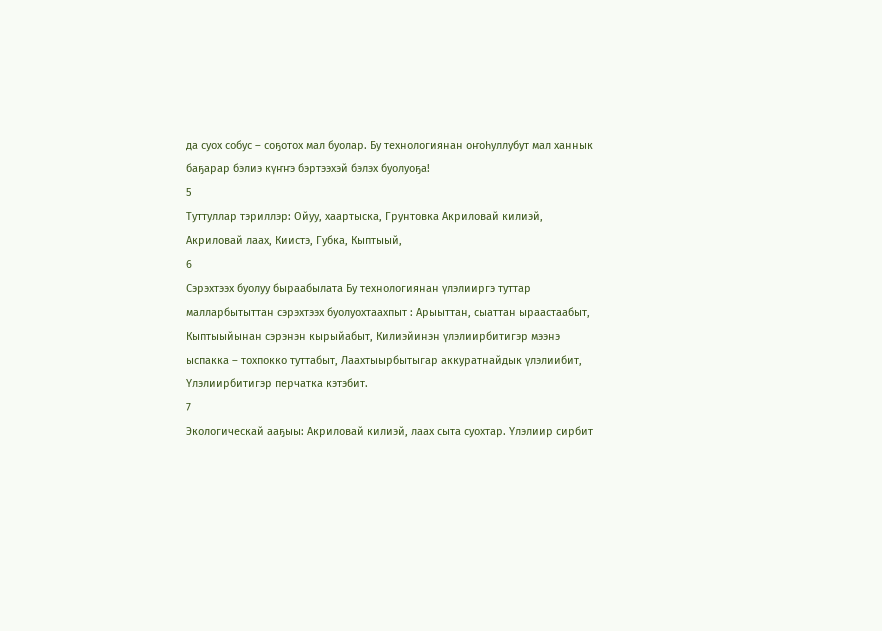да суох собус – соҕотох мал буолар. Бу технологиянан оҥоһуллубут мал ханнык баҕарар бэлиэ күҥҥэ бэртээхэй бэлэх буолуоҕа!
5
Туттуллар тэриллэр: Ойуу, хаартыска, Грунтовка Акриловай килиэй, Акриловай лаах, Киистэ, Губка, Кыптыый,
6
Сэрэхтээх буолуу быраабылата Бу технологиянан үлэлииргэ туттар малларбытыттан сэрэхтээх буолуохтаахпыт : Арыыттан, сыаттан ыраастаабыт, Кыптыыйынан сэрэнэн кырыйабыт, Килиэйинэн үлэлиирбитигэр мээнэ ыспакка – тохпокко туттабыт, Лаахтыырбытыгар аккуратнайдык үлэлиибит, Үлэлиирбитигэр перчатка кэтэбит.
7
Экологическай ааҕыы: Акриловай килиэй, лаах сыта суохтар. Үлэлиир сирбит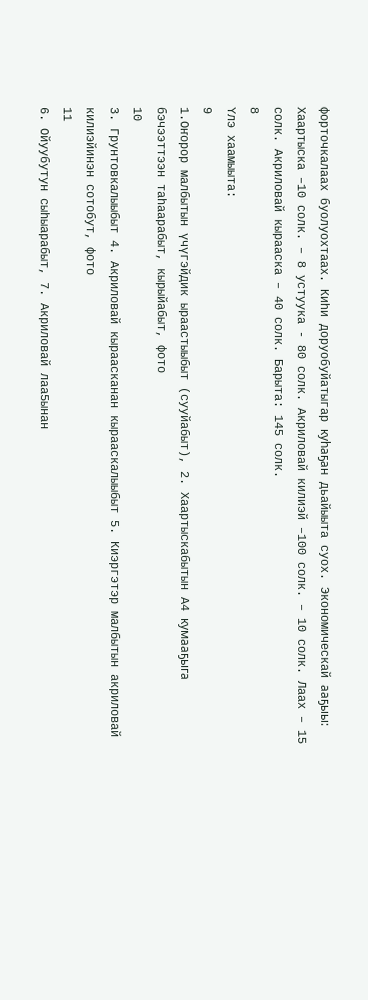форточкалаах буолуохтаах. Киһи доруобуйатыгар куһаҕан дьайыыта суох. Экономическай ааҕыы: Хаартыска –10 солк. – 8 устуука - 80 солк. Акриловай килиэй –100 солк. – 10 солк. Лаах – 15 солк. Акриловай кырааска – 40 солк. Барыта: 145 солк.
8
Үлэ хаамыыта:
9
1.Оҥорор малбытын үчүгэйдик ыраастыыбыт (сууйабыт), 2. Хаартыскабытын А4 кумааҕыга бэчээттээн таһаарабыт, кырыйабыт, фото
10
3. Грунтовкалыыбыт 4. Акриловай кыраасканан кырааскалыыбыт 5. Киэргэтэр малбытын акриловай килиэйинэн сотобут, фото
11
6. Ойуубутун сыһыарабыт, 7. Акриловай лаа5ынан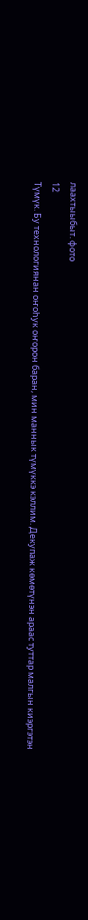лаахтыыбыт. фото
12
Түмүк. Бу технологиянан оҥоһук оҥорон баран, мин маннык түмүккэ кэллим. Декупаж көмөтүнэн араас туттар малгын киэргэтэн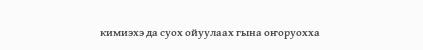кимиэхэ да суох ойуулаах гына оҥоруохха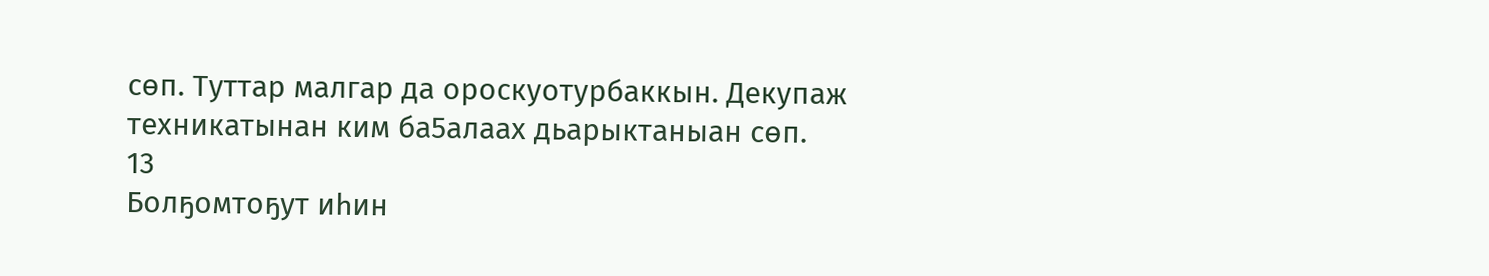сөп. Туттар малгар да ороскуотурбаккын. Декупаж техникатынан ким ба5алаах дьарыктаныан сөп.
13
Болҕомтоҕут иһин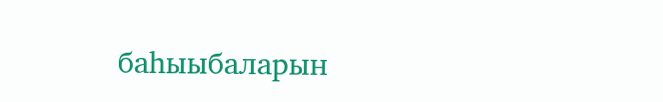баһыыбаларын